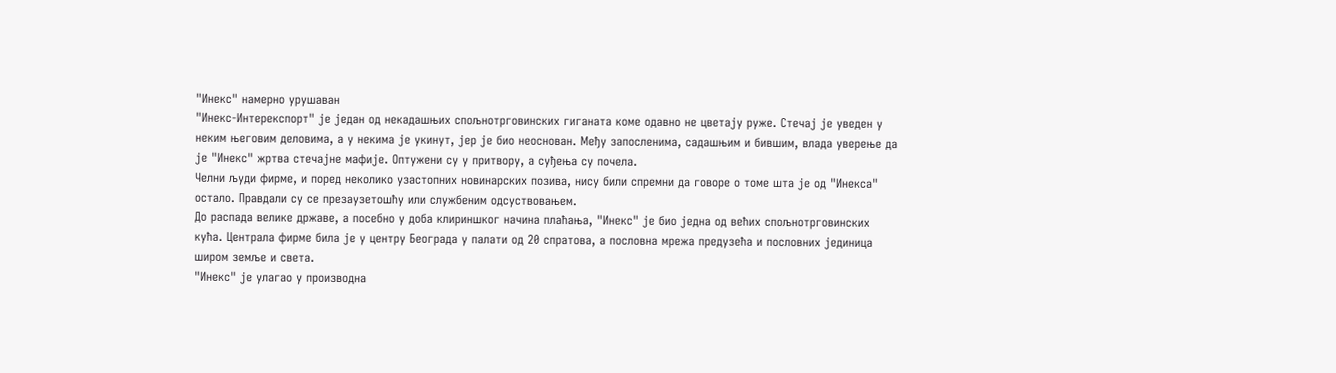"Инекс" намерно урушаван
"Инекс-Интерекспорт" је један од некадашњих спољнотрговинских гиганата коме одавно не цветају руже. Стечај је уведен у неким његовим деловима, а у некима је укинут, јер је био неоснован. Међу запосленима, садашњим и бившим, влада уверење да је "Инекс" жртва стечајне мафије. Оптужени су у притвору, а суђења су почела.
Челни људи фирме, и поред неколико узастопних новинарских позива, нису били спремни да говоре о томе шта је од "Инекса" остало. Правдали су се презаузетошћу или службеним одсуствовањем.
До распада велике државе, а посебно у доба клириншког начина плаћања, "Инекс" је био једна од већих спољнотрговинских кућа. Централа фирме била је у центру Београда у палати од 20 спратова, а пословна мрежа предузећа и пословних јединица широм земље и света.
"Инекс" је улагао у производна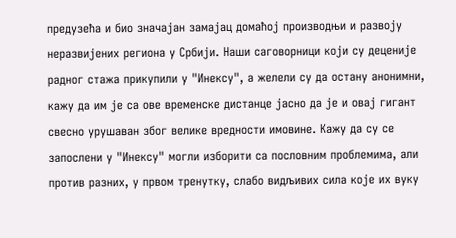предузећа и био значајан замајац домаћој производњи и развоју неразвијених региона у Србији. Наши саговорници који су деценије радног стажа прикупили у "Инексу", а желели су да остану анонимни, кажу да им је са ове временске дистанце јасно да је и овај гигант свесно урушаван због велике вредности имовине. Кажу да су се запослени у "Инексу" могли изборити са пословним проблемима, али против разних, у првом тренутку, слабо видљивих сила које их вуку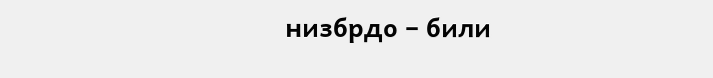низбрдо – били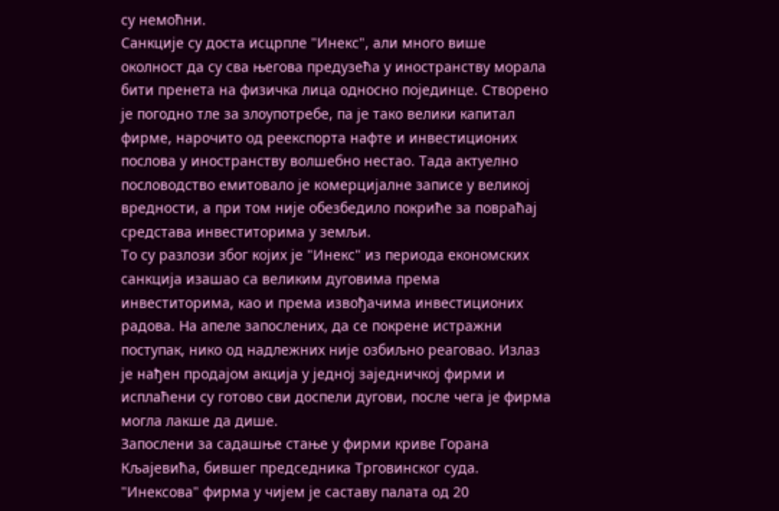су немоћни.
Санкције су доста исцрпле "Инекс", али много више околност да су сва његова предузећа у иностранству морала бити пренета на физичка лица односно појединце. Створено је погодно тле за злоупотребе, па је тако велики капитал фирме, нарочито од реекспорта нафте и инвестиционих послова у иностранству волшебно нестао. Тада актуелно пословодство емитовало је комерцијалне записе у великој вредности, а при том није обезбедило покриће за повраћај средстава инвеститорима у земљи.
То су разлози због којих је "Инекс" из периода економских санкција изашао са великим дуговима према инвеститорима, као и према извођачима инвестиционих радова. На апеле запослених, да се покрене истражни поступак, нико од надлежних није озбиљно реаговао. Излаз је нађен продајом акција у једној заједничкој фирми и исплаћени су готово сви доспели дугови, после чега је фирма могла лакше да дише.
Запослени за садашње стање у фирми криве Горана Кљајевића, бившег председника Трговинског суда. "Инексова" фирма у чијем је саставу палата од 20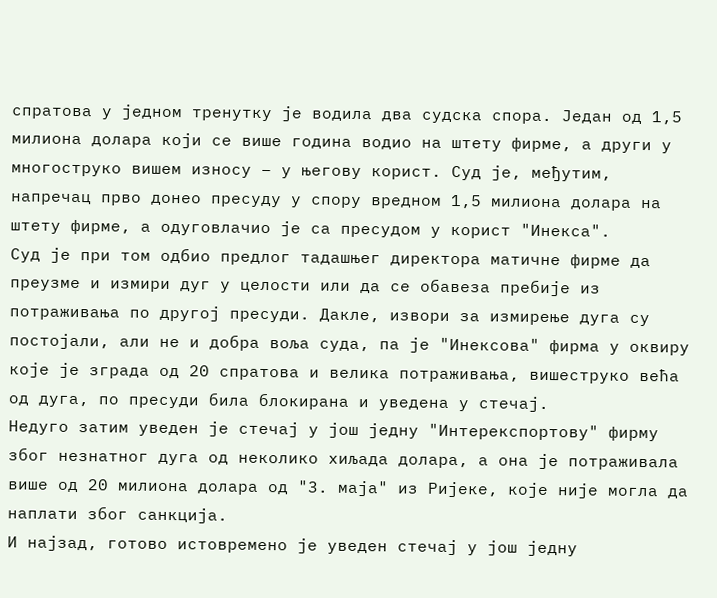спратова у једном тренутку је водила два судска спора. Један од 1,5 милиона долара који се више година водио на штету фирме, а други у многоструко вишем износу – у његову корист. Суд је, међутим, напречац прво донео пресуду у спору вредном 1,5 милиона долара на штету фирме, а одуговлачио је са пресудом у корист "Инекса".
Суд је при том одбио предлог тадашњег директора матичне фирме да преузме и измири дуг у целости или да се обавеза пребије из потраживања по другој пресуди. Дакле, извори за измирење дуга су постојали, али не и добра воља суда, па је "Инексова" фирма у оквиру које је зграда од 20 спратова и велика потраживања, вишеструко већа од дуга, по пресуди била блокирана и уведена у стечај.
Недуго затим уведен је стечај у још једну "Интерекспортову" фирму због незнатног дуга од неколико хиљада долара, а она је потраживала више од 20 милиона долара од "3. маја" из Ријеке, које није могла да наплати због санкција.
И најзад, готово истовремено је уведен стечај у још једну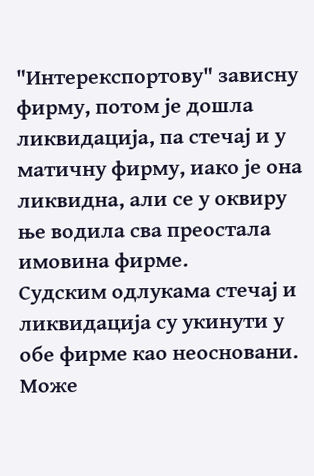"Интерекспортову" зависну фирму, потом је дошла ликвидација, па стечај и у матичну фирму, иако је она ликвидна, али се у оквиру ње водила сва преостала имовина фирме.
Судским одлукама стечај и ликвидација су укинути у обе фирме као неосновани. Може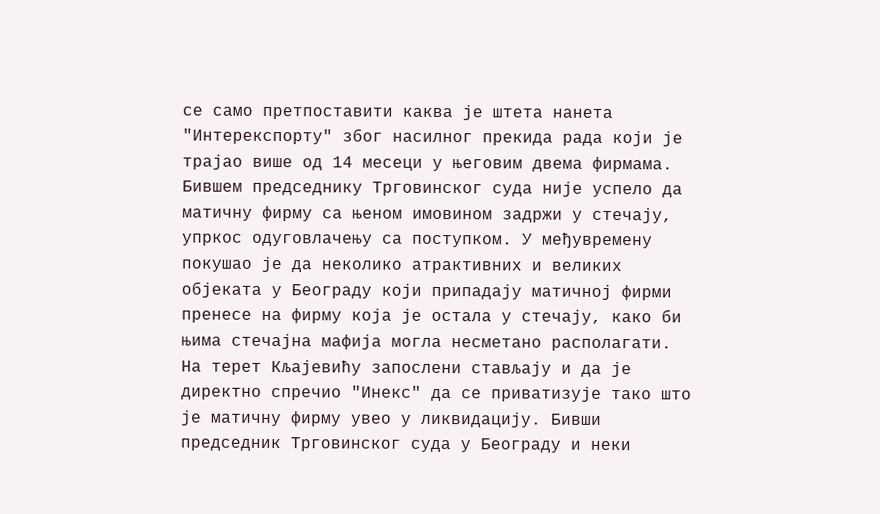се само претпоставити каква је штета нанета "Интерекспорту" због насилног прекида рада који је трајао више од 14 месеци у његовим двема фирмама.
Бившем председнику Трговинског суда није успело да матичну фирму са њеном имовином задржи у стечају, упркос одуговлачењу са поступком. У међувремену покушао је да неколико атрактивних и великих објеката у Београду који припадају матичној фирми пренесе на фирму која је остала у стечају, како би њима стечајна мафија могла несметано располагати.
На терет Кљајевићу запослени стављају и да је директно спречио "Инекс" да се приватизује тако што је матичну фирму увео у ликвидацију. Бивши председник Трговинског суда у Београду и неки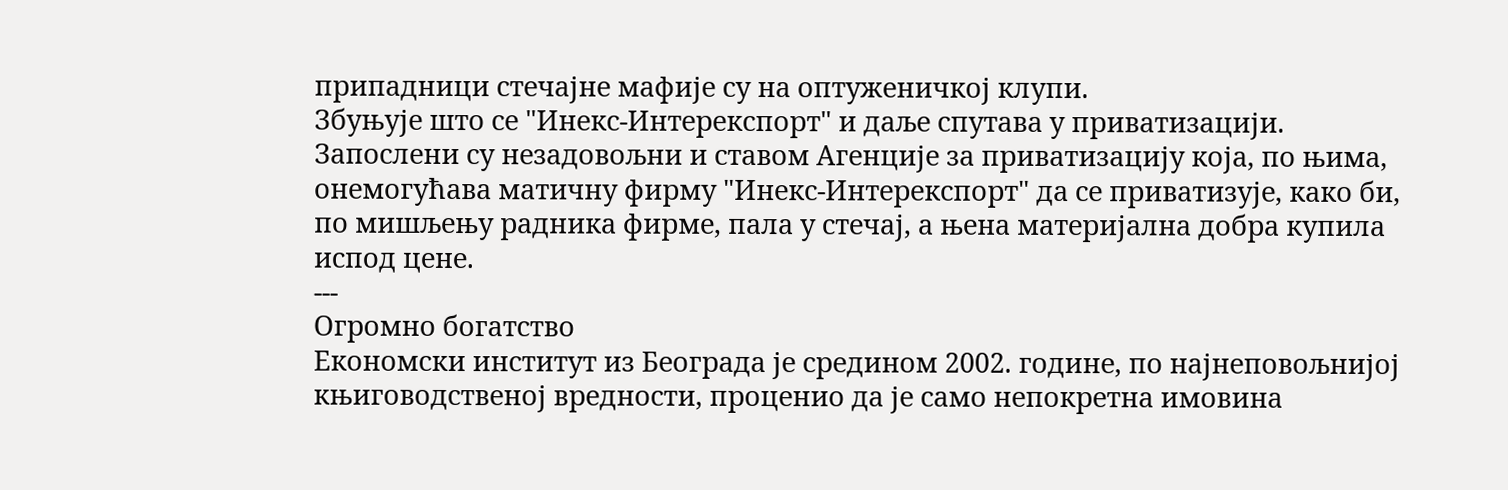припадници стечајне мафије су на оптуженичкој клупи.
Збуњује што се "Инекс-Интерекспорт" и даље спутава у приватизацији. Запослени су незадовољни и ставом Агенције за приватизацију која, по њима, онемогућава матичну фирму "Инекс-Интерекспорт" да се приватизује, како би, по мишљењу радника фирме, пала у стечај, а њена материјална добра купила испод цене.
---
Огромно богатство
Економски институт из Београда је средином 2002. године, по најнеповољнијој књиговодственој вредности, проценио да је само непокретна имовина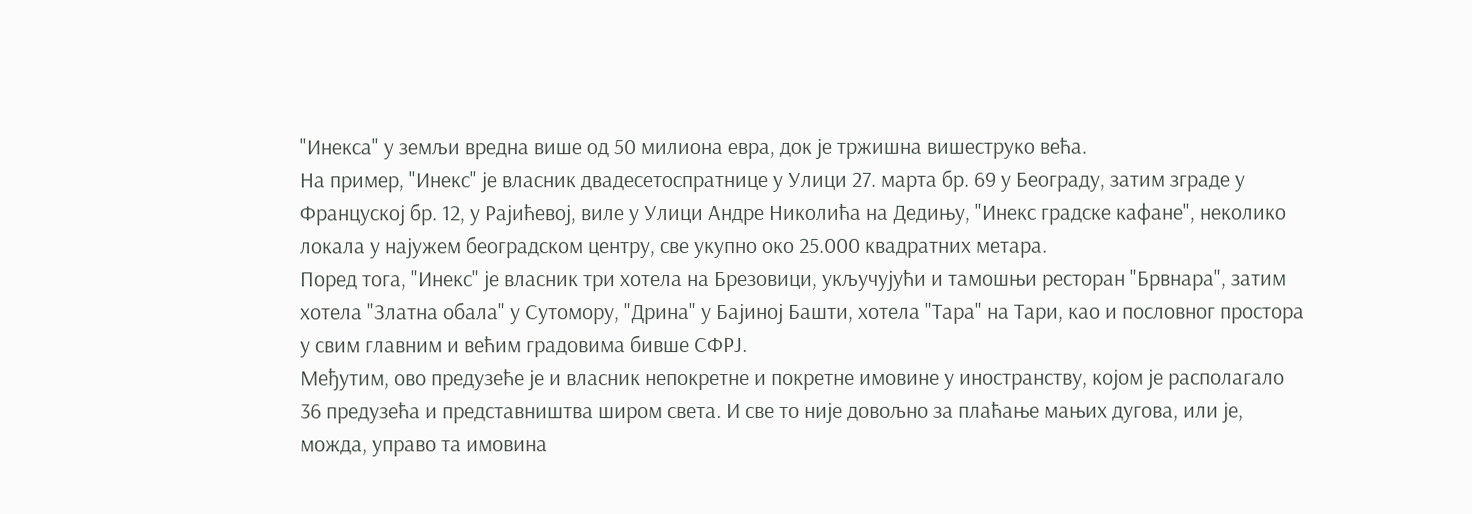"Инекса" у земљи вредна више од 50 милиона евра, док је тржишна вишеструко већа.
На пример, "Инекс" је власник двадесетоспратнице у Улици 27. марта бр. 69 у Београду, затим зграде у Француској бр. 12, у Рајићевој, виле у Улици Андре Николића на Дедињу, "Инекс градске кафане", неколико локала у најужем београдском центру, све укупно око 25.000 квадратних метара.
Поред тога, "Инекс" је власник три хотела на Брезовици, укључујући и тамошњи ресторан "Брвнара", затим хотела "Златна обала" у Сутомору, "Дрина" у Бајиној Башти, хотела "Тара" на Тари, као и пословног простора у свим главним и већим градовима бивше СФРЈ.
Међутим, ово предузеће је и власник непокретне и покретне имовине у иностранству, којом је располагало 36 предузећа и представништва широм света. И све то није довољно за плаћање мањих дугова, или је, можда, управо та имовина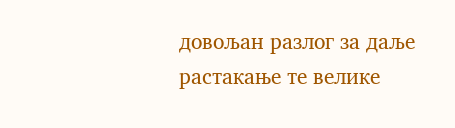довољан разлог за даље растакање те велике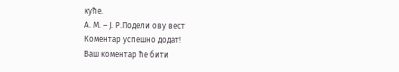куће.
А. М. – Ј. Р.Подели ову вест
Комeнтар успeшно додат!
Ваш комeнтар ћe бити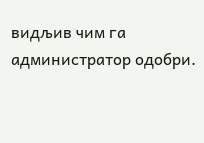видљив чим га администратор одобри.